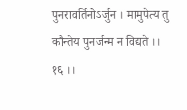पुनरावर्तिनोऽर्जुन । मामुपेत्य तु कौन्तेय पुनर्जन्म न विद्यते ।। १६ ।।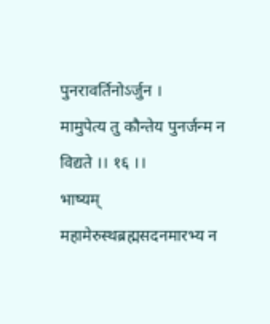पुनरावर्तिनोऽर्जुन ।
मामुपेत्य तु कौन्तेय पुनर्जन्म न विद्यते ।। १६ ।।
भाष्यम्
महामेरुस्थब्रह्मसदनमारभ्य न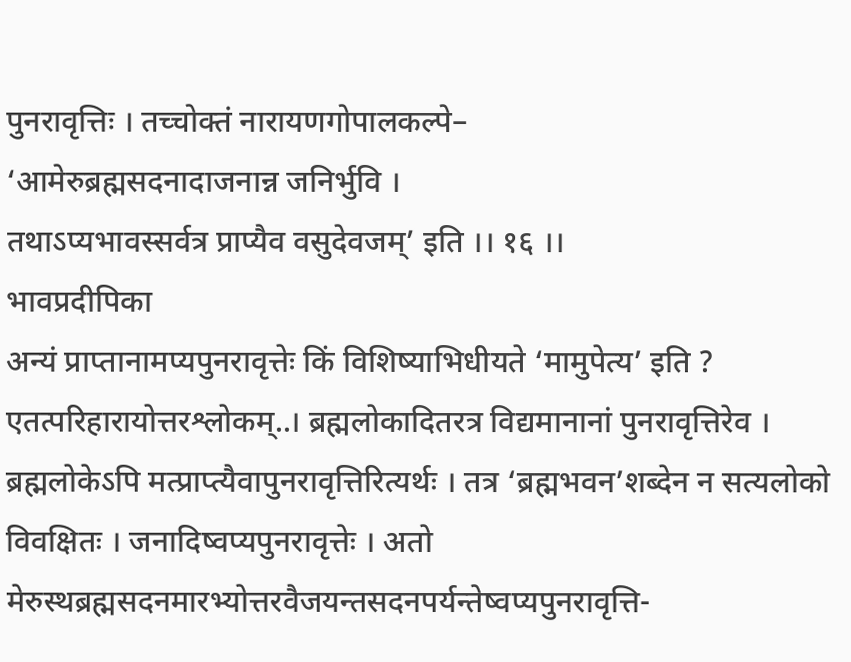पुनरावृत्तिः । तच्चोक्तं नारायणगोपालकल्पे–
‘आमेरुब्रह्मसदनादाजनान्न जनिर्भुवि ।
तथाऽप्यभावस्सर्वत्र प्राप्यैव वसुदेवजम्’ इति ।। १६ ।।
भावप्रदीपिका
अन्यं प्राप्तानामप्यपुनरावृत्तेः किं विशिष्याभिधीयते ‘मामुपेत्य’ इति ? एतत्परिहारायोत्तरश्लोकम्..। ब्रह्मलोकादितरत्र विद्यमानानां पुनरावृत्तिरेव । ब्रह्मलोकेऽपि मत्प्राप्त्यैवापुनरावृत्तिरित्यर्थः । तत्र ‘ब्रह्मभवन’शब्देन न सत्यलोको विवक्षितः । जनादिष्वप्यपुनरावृत्तेः । अतो मेरुस्थब्रह्मसदनमारभ्योत्तरवैजयन्तसदनपर्यन्तेष्वप्यपुनरावृत्ति-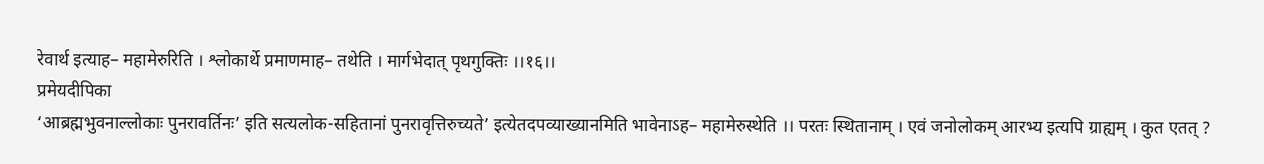रेवार्थ इत्याह– महामेरुरिति । श्लोकार्थे प्रमाणमाह– तथेति । मार्गभेदात् पृथगुक्तिः ।।१६।।
प्रमेयदीपिका
‘आब्रह्मभुवनाल्लोकाः पुनरावर्तिनः’ इति सत्यलोक-सहितानां पुनरावृत्तिरुच्यते’ इत्येतदपव्याख्यानमिति भावेनाऽह– महामेरुस्थेति ।। परतः स्थितानाम् । एवं जनोलोकम् आरभ्य इत्यपि ग्राह्यम् । कुत एतत् ?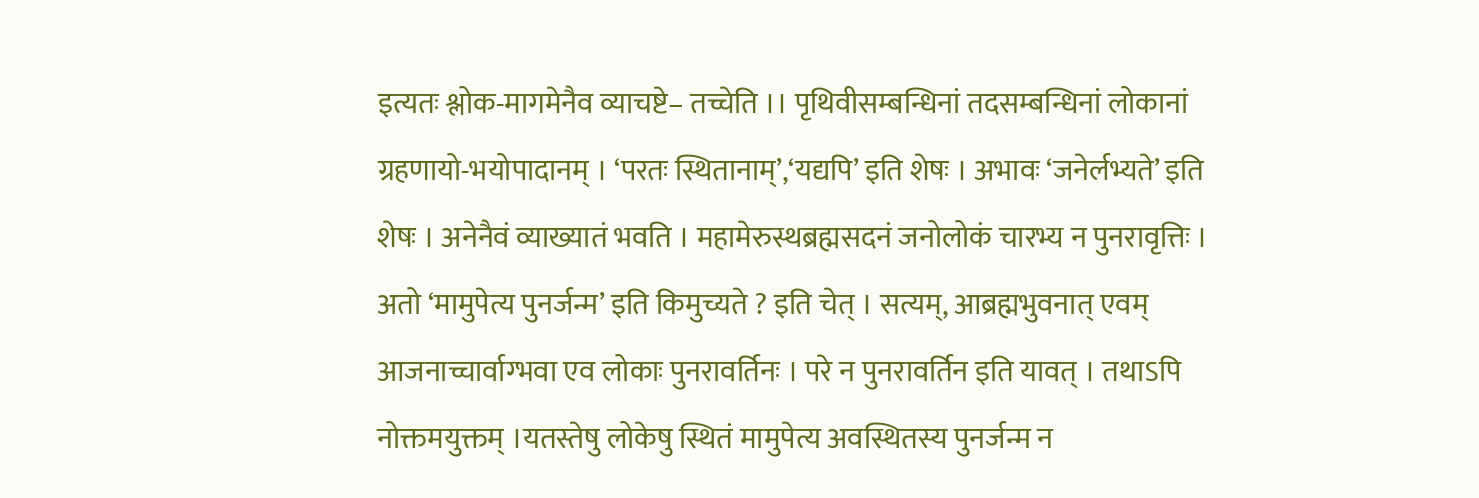इत्यतः श्लोक-मागमेनैव व्याचष्टे– तच्चेति ।। पृथिवीसम्बन्धिनां तदसम्बन्धिनां लोकानां ग्रहणायो-भयोपादानम् । ‘परतः स्थितानाम्’,‘यद्यपि’ इति शेषः । अभावः ‘जनेर्लभ्यते’ इति शेषः । अनेनैवं व्याख्यातं भवति । महामेरुस्थब्रह्मसदनं जनोलोकं चारभ्य न पुनरावृत्तिः । अतो ‘मामुपेत्य पुनर्जन्म’ इति किमुच्यते ? इति चेत् । सत्यम्, आब्रह्मभुवनात् एवम् आजनाच्चार्वाग्भवा एव लोकाः पुनरावर्तिनः । परे न पुनरावर्तिन इति यावत् । तथाऽपि नोक्तमयुक्तम् ।यतस्तेषु लोकेषु स्थितं मामुपेत्य अवस्थितस्य पुनर्जन्म न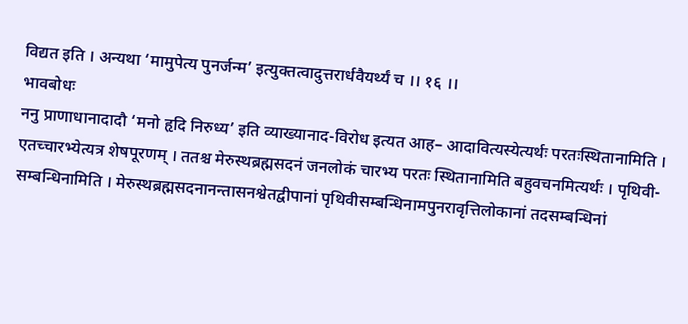विद्यत इति । अन्यथा ‘मामुपेत्य पुनर्जन्म’ इत्युक्तत्वादुत्तरार्धवैयर्थ्यं च ।। १६ ।।
भावबोधः
ननु प्राणाधानादादौ ‘मनो हृदि निरुध्य’ इति व्याख्यानाद-विरोध इत्यत आह– आदावित्यस्येत्यर्थः परतःस्थितानामिति । एतच्चारभ्येत्यत्र शेषपूरणम् । ततश्च मेरुस्थब्रह्मसदनं जनलोकं चारभ्य परतः स्थितानामिति बहुवचनमित्यर्थः । पृथिवी-सम्बन्धिनामिति । मेरुस्थब्रह्मसदनानन्तासनश्वेतद्वीपानां पृथिवीसम्बन्धिनामपुनरावृत्तिलोकानां तदसम्बन्धिनां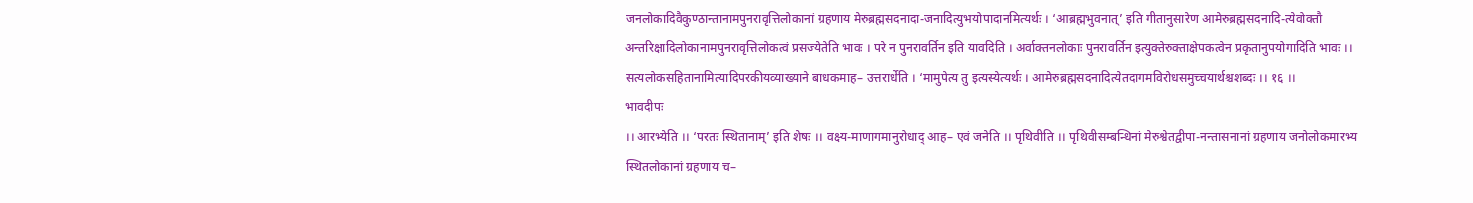जनलोकादिवैकुण्ठान्तानामपुनरावृत्तिलोकानां ग्रहणाय मेरुब्रह्मसदनादा-जनादित्युभयोपादानमित्यर्थः । ‘आब्रह्मभुवनात्’ इति गीतानुसारेण आमेरुब्रह्मसदनादि-त्येवोक्तौ अन्तरिक्षादिलोकानामपुनरावृत्तिलोकत्वं प्रसज्येतेति भावः । परे न पुनरावर्तिन इति यावदिति । अर्वाक्तनलोकाः पुनरावर्तिन इत्युक्तेरुक्ताक्षेपकत्वेन प्रकृतानुपयोगादिति भावः ।। सत्यलोकसहितानामित्यादिपरकीयव्याख्याने बाधकमाह– उत्तरार्धेति । ‘मामुपेत्य तु इत्यस्येत्यर्थः । आमेरुब्रह्मसदनादित्येतदागमविरोधसमुच्चयार्थश्चशब्दः ।। १६ ।।
भावदीपः
।। आरभ्येति ।। ‘परतः स्थितानाम्’ इति शेषः ।। वक्ष्य-माणागमानुरोधाद् आह– एवं जनेति ।। पृथिवीति ।। पृथिवीसम्बन्धिनां मेरुश्वेतद्वीपा-नन्तासनानां ग्रहणाय जनोलोकमारभ्य स्थितलोकानां ग्रहणाय च–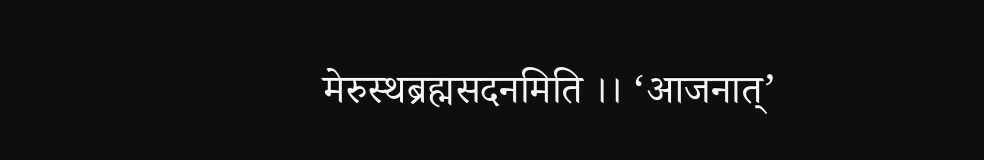मेरुस्थब्रह्मसदनमिति ।। ‘आजनात्’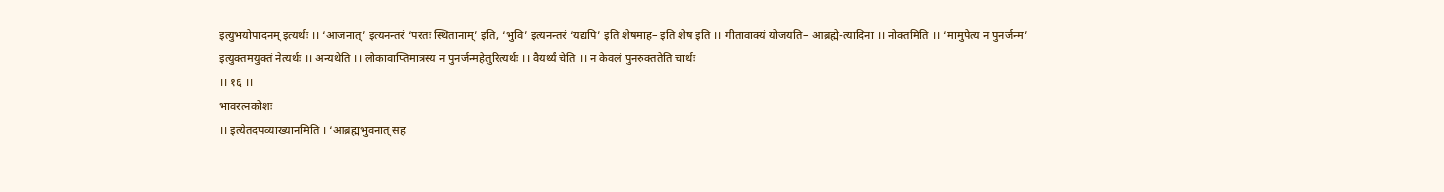इत्युभयोपादनम् इत्यर्थः ।। ‘आजनात्’ इत्यनन्तरं ‘परतः स्थितानाम्’ इति, ‘भुवि’ इत्यनन्तरं ‘यद्यपि’ इति शेषमाह– इति शेष इति ।। गीतावाक्यं योजयति– आब्रह्मे-त्यादिना ।। नोक्तमिति ।। ‘मामुपेत्य न पुनर्जन्म’ इत्युक्तमयुक्तं नेत्यर्थः ।। अन्यथेति ।। लोकावाप्तिमात्रस्य न पुनर्जन्महेतुरित्यर्थः ।। वैयर्थ्यं चेति ।। न केवलं पुनरुक्ततेति चार्थः
।। १६ ।।
भावरत्नकोशः
।। इत्येतदपव्याख्यानमिति । ‘आब्रह्मभुवनात् सह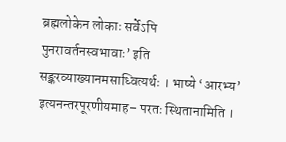ब्रह्मलोकेन लोकाः सर्वेऽपि पुनरावर्तनस्वभावाः’ इति सङ्करव्याख्यानमसाध्वित्यर्थः । भाष्ये ‘आरभ्य’ इत्यनन्तरपूरणीयमाह– परतः स्थितानामिति ।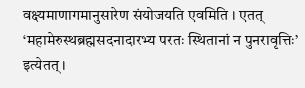वक्ष्यमाणागमानुसारेण संयोजयति एवमिति । एतत् ‘महामेरुस्थब्रह्मसदनादारभ्य परतः स्थितानां न पुनरावृत्तिः’ इत्येतत् ।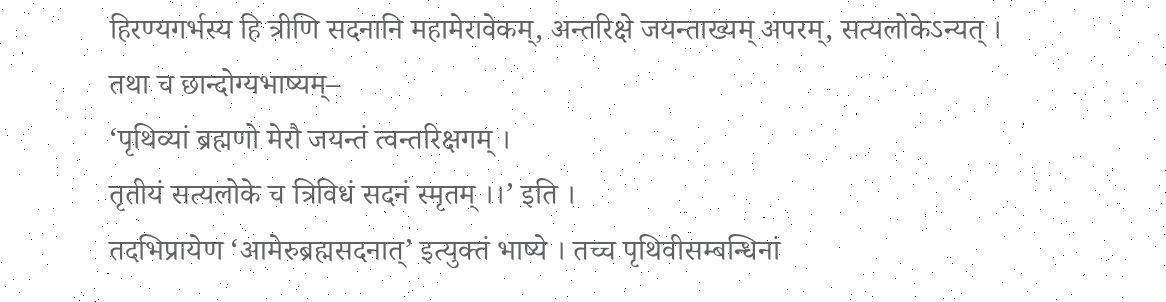हिरण्यगर्भस्य हि त्रीणि सदनानि महामेरावेकम्, अन्तरिक्षे जयन्ताख्यम् अपरम्, सत्यलोकेऽन्यत् । तथा च छान्दोग्यभाष्यम्–
‘पृथिव्यां ब्रह्मणो मेरौ जयन्तं त्वन्तरिक्षगम् ।
तृतीयं सत्यलोके च त्रिविधं सदनं स्मृतम् ।।’ इति ।
तदभिप्रायेण ‘आमेरुब्रह्मसदनात्’ इत्युक्तं भाष्ये । तच्च पृथिवीसम्बन्धिनां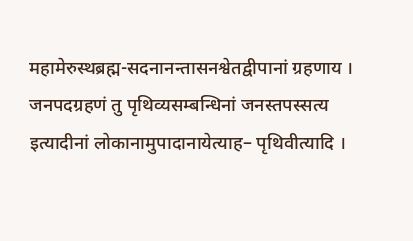महामेरुस्थब्रह्म-सदनानन्तासनश्वेतद्वीपानां ग्रहणाय । जनपदग्रहणं तु पृथिव्यसम्बन्धिनां जनस्तपस्सत्य इत्यादीनां लोकानामुपादानायेत्याह– पृथिवीत्यादि ।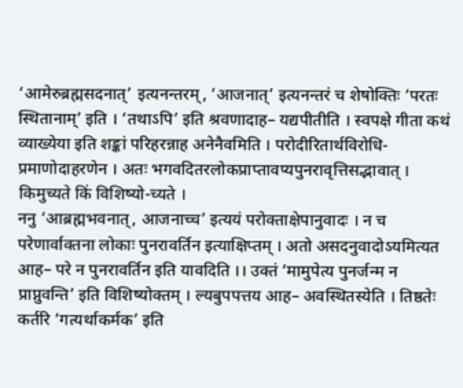‘आमेरुब्रह्मसदनात्’ इत्यनन्तरम्, ‘आजनात्’ इत्यनन्तरं च शेषोक्तिः ‘परतः स्थितानाम्’ इति । ‘तथाऽपि’ इति श्रवणादाह– यद्यपीतीति । स्वपक्षे गीता कथं व्याख्येया इति शङ्कां परिहरन्नाह अनेनैवमिति । परोदीरितार्थविरोधि-प्रमाणोदाहरणेन । अतः भगवदितरलोकप्राप्तावप्यपुनरावृत्तिसद्भावात् । किमुच्यते किं विशिष्यो-च्यते ।
ननु ‘आब्रह्मभवनात्, आजनाच्च’ इत्ययं परोक्ताक्षेपानुवादः । न च परेणार्वाक्तना लोकाः पुनरावर्तिन इत्याक्षिप्तम् । अतो असदनुवादोऽयमित्यत आह– परे न पुनरावर्तिन इति यावदिति ।। उक्तं ‘मामुपेत्य पुनर्जन्म न प्राप्नुवन्ति’ इति विशिष्योक्तम् । ल्यबुपपत्तय आह– अवस्थितस्येति । तिष्ठतेः कर्तरि ‘गत्यर्थाकर्मक’ इति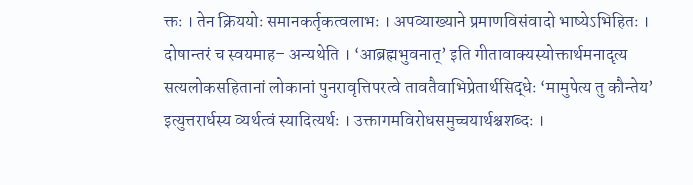क्तः । तेन क्रिययोः समानकर्तृकत्वलाभः । अपव्याख्याने प्रमाणविसंवादो भाष्येऽभिहितः । दोषान्तरं च स्वयमाह– अन्यथेति । ‘आब्रह्मभुवनात्’ इति गीतावाक्यस्योक्तार्थमनादृत्य सत्यलोकसहितानां लोकानां पुनरावृत्तिपरत्वे तावतैवाभिप्रेतार्थसिद्धेः ‘मामुपेत्य तु कौन्तेय’ इत्युत्तरार्धस्य व्यर्थत्वं स्यादित्यर्थः । उक्तागमविरोधसमुच्चयार्थश्चशब्दः ।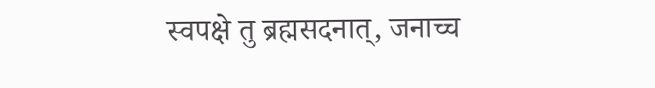स्वपक्षे तु ब्रह्मसदनात्, जनाच्च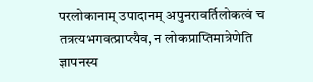परलोकानाम् उपादानम् अपुनरावर्तिलोकत्वं च तत्रत्यभगवत्प्राप्त्यैव, न लोकप्राप्तिमात्रेणेति ज्ञापनस्य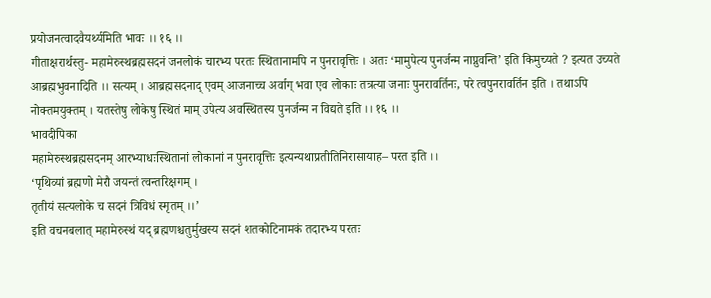प्रयोजनत्वादवैयर्थ्यमिति भावः ।। १६ ।।
गीताक्षरार्थस्तु- महामेरुस्थब्रह्मसदनं जनलोकं चारभ्य परतः स्थितानामपि न पुनरावृत्तिः । अतः ‘मामुपेत्य पुनर्जन्म नाप्नुवन्ति’ इति किमुच्यते ? इत्यत उच्यते आब्रह्मभुवनादिति ।। सत्यम् । आब्रह्मसदनाद् एवम् आजनाच्च अर्वाग् भवा एव लोकाः तत्रत्या जनाः पुनरावर्तिनः, परे त्वपुनरावर्तिन इति । तथाऽपि नोक्तमयुक्तम् । यतस्तेषु लोकेषु स्थितं माम् उपेत्य अवस्थितस्य पुनर्जन्म न विद्यते इति ।। १६ ।।
भावदीपिका
महामेरुस्थब्रह्मसदनम् आरभ्याधःस्थितानां लोकानां न पुनरावृत्तिः इत्यन्यथाप्रतीतिनिरासायाह– परत इति ।।
‘पृथिव्यां ब्रह्मणो मेरौ जयन्तं त्वन्तरिक्षगम् ।
तृतीयं सत्यलोके च सदनं त्रिविधं स्मृतम् ।।’
इति वचनबलात् महामेरुस्थं यद् ब्रह्मणश्चतुर्मुखस्य सदनं शतकोटिनामकं तदारभ्य परतः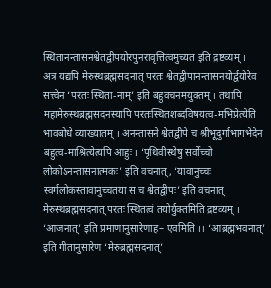स्थितानन्तासनश्वेतद्वीपयोरपुनरावृत्तित्वमुच्यत इति द्रष्टव्यम् ।
अत्र यद्यपि मेरुस्थब्रह्मसदनात् परतः श्वेतद्वीपानन्तासनयोर्द्वयोरेव सत्त्वेन ‘परतः स्थिता-नाम्’ इति बहुवचनमयुक्तम् । तथापि महामेरुस्थब्रह्मसदनस्यापि परतःस्थितशब्दविषयत्व-मभिप्रेत्येति भावबोधे व्याख्यातम् । अनन्तासने श्वेतद्वीपे च श्रीभूदुर्गाभागभेदेन बहुत्व-माश्रित्येत्यपि आहुः । ‘पृथिवीस्थेषु सर्वोच्चो लोकोऽनन्तासनात्मकः’ इति वचनात्, ‘यावानुच्चः स्वर्गलोकस्तावानुच्चतया स च श्वेतद्वीपः’ इति वचनात् मेरुस्थब्रह्मसदनात् परतः स्थितत्वं तयोर्युक्तमिति द्रष्टव्यम् । ‘आजनात्’ इति प्रमाणानुसारेणाह– एवमिति ।। ‘आब्रह्मभवनात्’ इति गीतानुसारेण ‘मेरुब्रह्मसदनात्’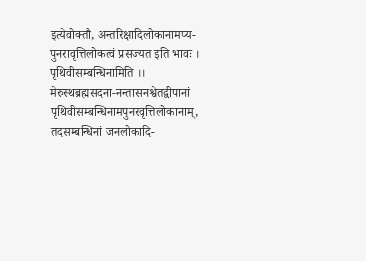इत्येवोक्तौ, अन्तरिक्षादिलोकानामप्य-पुनरावृत्तिलोकत्वं प्रसज्यत इति भावः । पृथिवीसम्बन्धिनामिति ।। मेरुस्थब्रह्मसदना-नन्तासनश्वेतद्वीपानां पृथिवीसम्बन्धिनामपुनरवृत्तिलोकानाम्, तदसम्बन्धिनां जनलोकादि-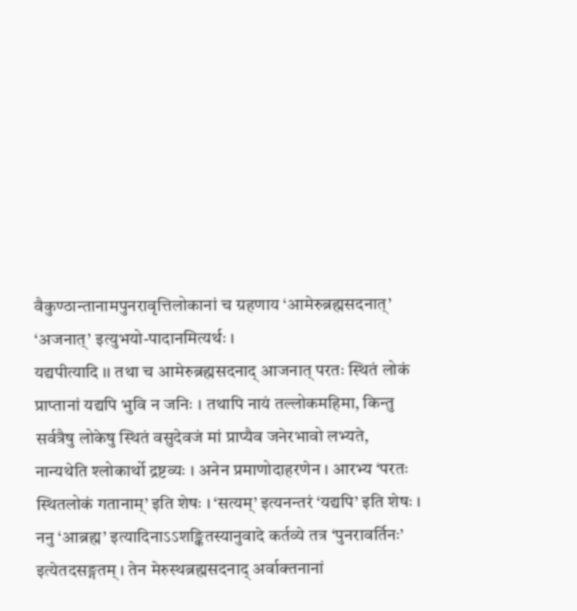वैकुण्ठान्तानामपुनरावृत्तिलोकानां च ग्रहणाय ‘आमेरुब्रह्मसदनात्’ ‘अजनात्’ इत्युभयो-पादानमित्यर्थः ।
यद्यपीत्यादि ।। तथा च आमेरुब्रह्मसदनाद् आजनात् परतः स्थितं लोकं प्राप्तानां यद्यपि भुवि न जनिः । तथापि नायं तल्लोकमहिमा, किन्तु सर्वत्रैषु लोकेषु स्थितं वसुदेवजं मां प्राप्यैव जनेरभावो लभ्यते, नान्यथेति श्लोकार्थो द्रष्टव्यः । अनेन प्रमाणोदाहरणेन । आरभ्य ‘परतः स्थितलोकं गतानाम्’ इति शेषः । ‘सत्यम्’ इत्यनन्तरं ‘यद्यपि’ इति शेषः । ननु ‘आब्रह्म’ इत्यादिनाऽऽशङ्कितस्यानुवादे कर्तव्ये तत्र ‘पुनरावर्तिनः’ इत्येतदसङ्गतम् । तेन मेरुस्थब्रह्मसदनाद् अर्वाक्तनानां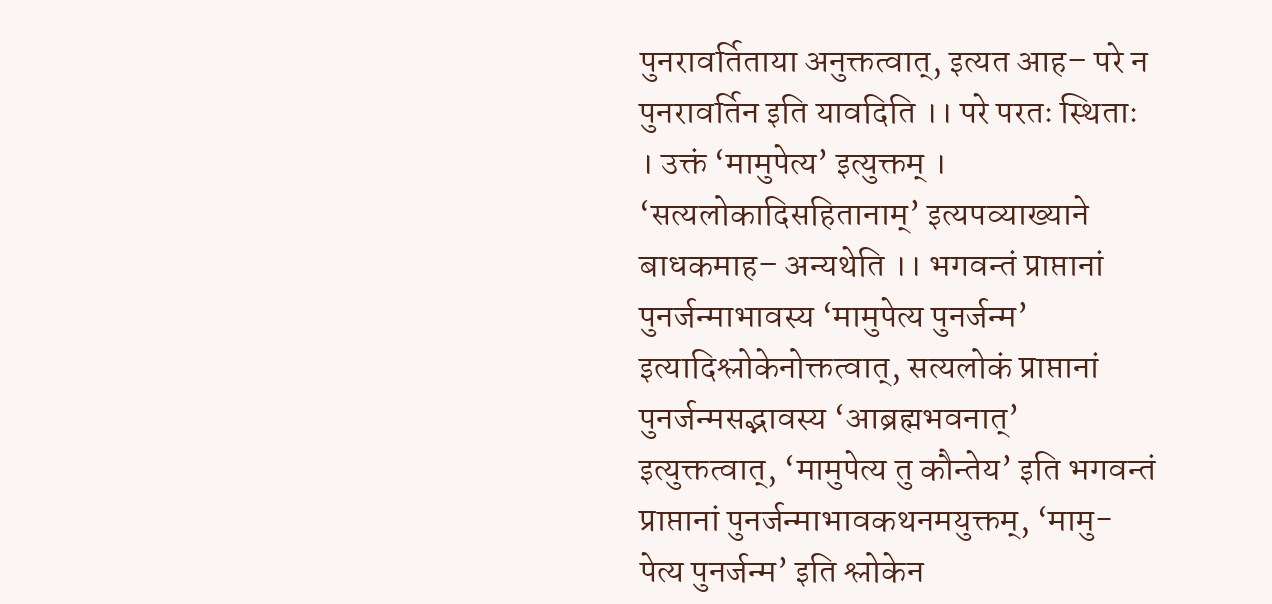पुनरावर्तिताया अनुक्तत्वात्, इत्यत आह– परे न पुनरावर्तिन इति यावदिति ।। परे परतः स्थिताः । उक्तं ‘मामुपेत्य’ इत्युक्तम् । ‘सत्यलोकादिसहितानाम्’ इत्यपव्याख्याने बाधकमाह– अन्यथेति ।। भगवन्तं प्राप्तानां पुनर्जन्माभावस्य ‘मामुपेत्य पुनर्जन्म’ इत्यादिश्लोकेनोक्तत्वात्, सत्यलोकं प्राप्तानां पुनर्जन्मसद्भावस्य ‘आब्रह्मभवनात्’ इत्युक्तत्वात्, ‘मामुपेत्य तु कौन्तेय’ इति भगवन्तं प्राप्तानां पुनर्जन्माभावकथनमयुक्तम्, ‘मामु-पेत्य पुनर्जन्म’ इति श्लोकेन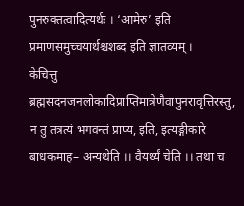पुनरुक्तत्वादित्यर्थः । ‘आमेरु’ इति प्रमाणसमुच्चयार्थश्चशब्द इति ज्ञातव्यम् ।
केचित्तु ब्रह्मसदनजनलोकादिप्राप्तिमात्रेणैवापुनरावृत्तिरस्तु, न तु तत्रत्यं भगवन्तं प्राप्य, इति, इत्यङ्गीकारे बाधकमाह– अन्यथेति ।। वैयर्थ्यं चेति ।। तथा च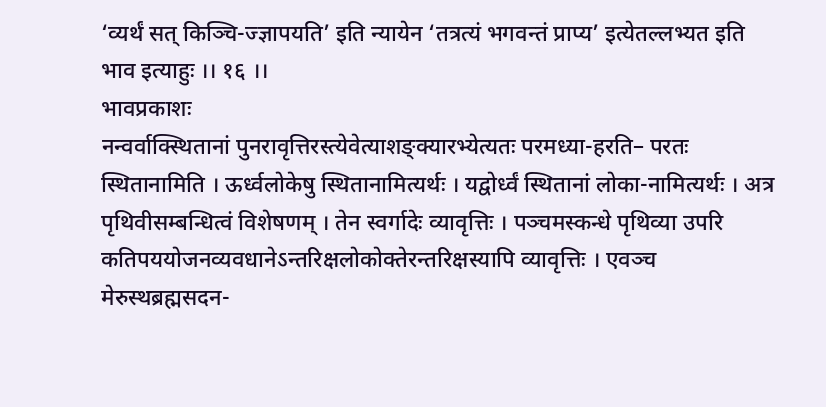‘व्यर्थं सत् किञ्चि-ज्ज्ञापयति’ इति न्यायेन ‘तत्रत्यं भगवन्तं प्राप्य’ इत्येतल्लभ्यत इति भाव इत्याहुः ।। १६ ।।
भावप्रकाशः
नन्वर्वाक्स्थितानां पुनरावृत्तिरस्त्येवेत्याशङ्क्यारभ्येत्यतः परमध्या-हरति– परतः स्थितानामिति । ऊर्ध्वलोकेषु स्थितानामित्यर्थः । यद्वोर्ध्वं स्थितानां लोका-नामित्यर्थः । अत्र पृथिवीसम्बन्धित्वं विशेषणम् । तेन स्वर्गादेः व्यावृत्तिः । पञ्चमस्कन्धे पृथिव्या उपरि कतिपययोजनव्यवधानेऽन्तरिक्षलोकोक्तेरन्तरिक्षस्यापि व्यावृत्तिः । एवञ्च मेरुस्थब्रह्मसदन-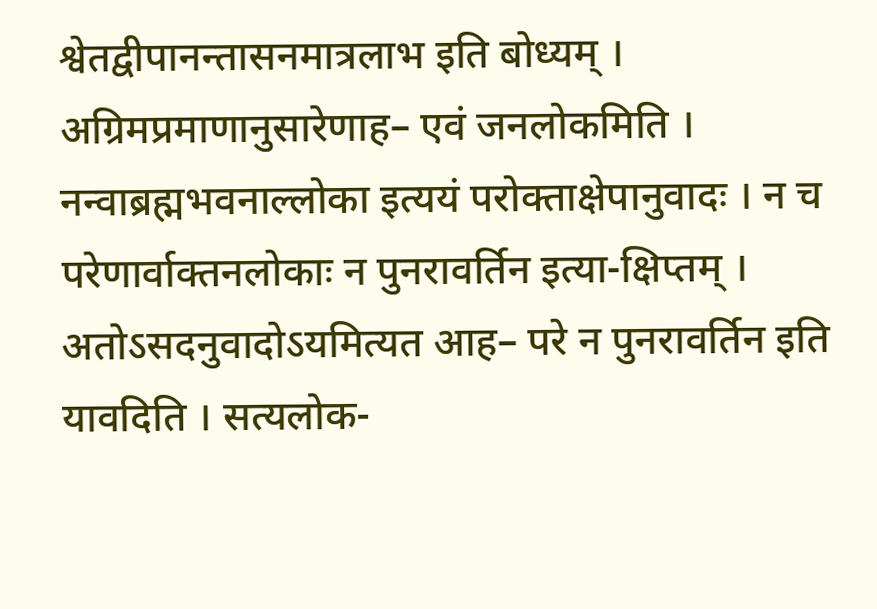श्वेतद्वीपानन्तासनमात्रलाभ इति बोध्यम् । अग्रिमप्रमाणानुसारेणाह– एवं जनलोकमिति । नन्वाब्रह्मभवनाल्लोका इत्ययं परोक्ताक्षेपानुवादः । न च परेणार्वाक्तनलोकाः न पुनरावर्तिन इत्या-क्षिप्तम् । अतोऽसदनुवादोऽयमित्यत आह– परे न पुनरावर्तिन इति यावदिति । सत्यलोक-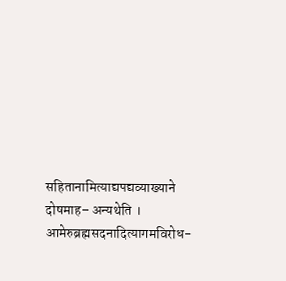सहितानामित्याद्यपद्यव्याख्याने दोषमाह– अन्यथेति । आमेरुब्रह्मसदनादित्यागमविरोध-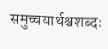समुच्चयार्थश्चशब्दः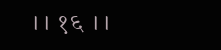।। १६ ।।